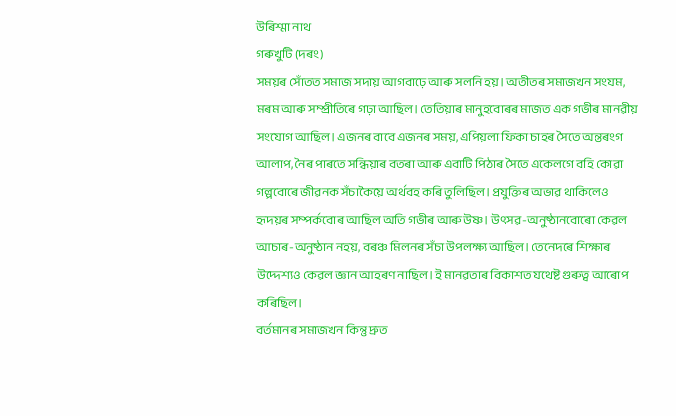উৰিশ্মা নাথ
গৰুখুটি (দৰং)
সময়ৰ সোঁতত সমাজ সদায় আগবাঢ়ে আৰু সলনি হয়। অতীতৰ সমাজখন সংযম, মৰম আৰু সম্প্ৰীতিৰে গঢ়া আছিল। তেতিয়াৰ মানুহবোৰৰ মাজত এক গভীৰ মানৱীয় সংযোগ আছিল। এজনৰ বাবে এজনৰ সময়, এপিয়লা ফিকা চাহৰ সৈতে অন্তৰংগ আলাপ, নৈৰ পাৰতে সন্ধিয়াৰ বতৰা আৰু এবাটি পিঠাৰ সৈতে একেলগে বহি কোৱা গল্পবোৰে জীৱনক সঁচাকৈয়ে অৰ্থবহ কৰি তুলিছিল। প্রযুক্তিৰ অভাৱ থাকিলেও হৃদয়ৰ সম্পৰ্কবোৰ আছিল অতি গভীৰ আৰু উষ্ণ। উৎসৱ-অনুষ্ঠানবোৰো কেৱল আচাৰ-অনুষ্ঠান নহয়, বৰঞ্চ মিলনৰ সঁচা উপলক্ষ্য আছিল। তেনেদৰে শিক্ষাৰ উদ্দেশ্যও কেৱল জ্ঞান আহৰণ নাছিল। ই মানৱতাৰ বিকাশত যথেষ্ট গুৰুত্ব আৰোপ কৰিছিল।
বৰ্তমানৰ সমাজখন কিন্তু দ্ৰুত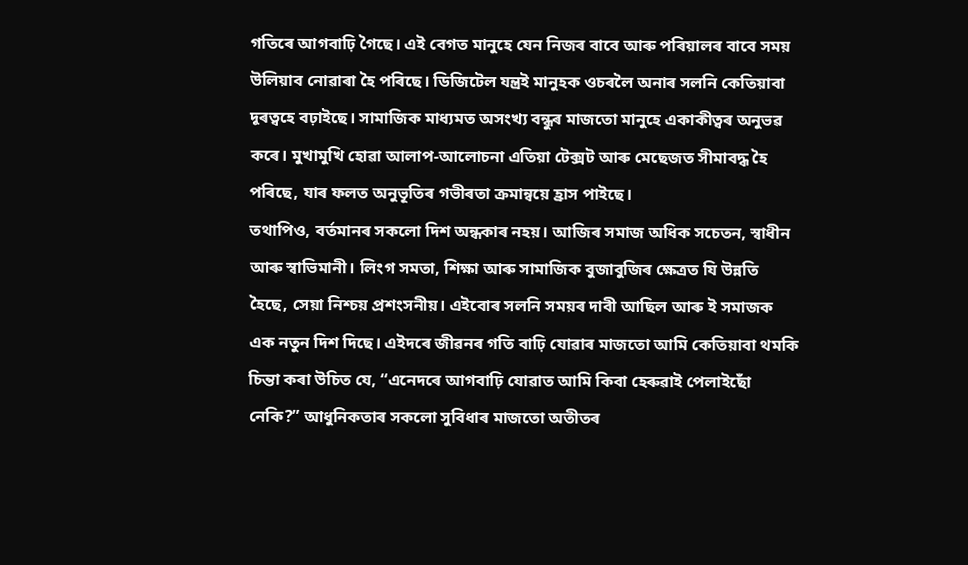গতিৰে আগবাঢ়ি গৈছে। এই বেগত মানুহে যেন নিজৰ বাবে আৰু পৰিয়ালৰ বাবে সময় উলিয়াব নোৱাৰা হৈ পৰিছে। ডিজিটেল যন্ত্ৰই মানুহক ওচৰলৈ অনাৰ সলনি কেতিয়াবা দূৰত্বহে বঢ়াইছে। সামাজিক মাধ্যমত অসংখ্য বন্ধুৰ মাজতো মানুহে একাকীত্বৰ অনুভৱ কৰে। মুখামুখি হোৱা আলাপ-আলোচনা এতিয়া টেক্সট আৰু মেছেজত সীমাবদ্ধ হৈ পৰিছে, যাৰ ফলত অনুভূতিৰ গভীৰতা ক্ৰমান্বয়ে হ্ৰাস পাইছে।
তথাপিও, বৰ্তমানৰ সকলো দিশ অন্ধকাৰ নহয়। আজিৰ সমাজ অধিক সচেতন, স্বাধীন আৰু স্বাভিমানী। লিংগ সমতা, শিক্ষা আৰু সামাজিক বুজাবুজিৰ ক্ষেত্ৰত যি উন্নতি হৈছে, সেয়া নিশ্চয় প্ৰশংসনীয়। এইবোৰ সলনি সময়ৰ দাবী আছিল আৰু ই সমাজক এক নতুন দিশ দিছে। এইদৰে জীৱনৰ গতি বাঢ়ি যোৱাৰ মাজতো আমি কেতিয়াবা থমকি চিন্তা কৰা উচিত যে, “এনেদৰে আগবাঢ়ি যোৱাত আমি কিবা হেৰুৱাই পেলাইছোঁ নেকি?” আধুনিকতাৰ সকলো সুবিধাৰ মাজতো অতীতৰ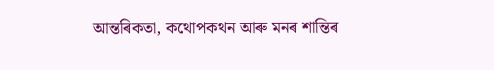আন্তৰিকতা, কথোপকথন আৰু মনৰ শান্তিৰ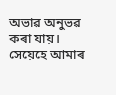অভাৱ অনুভৱ কৰা যায়। সেয়েহে আমাৰ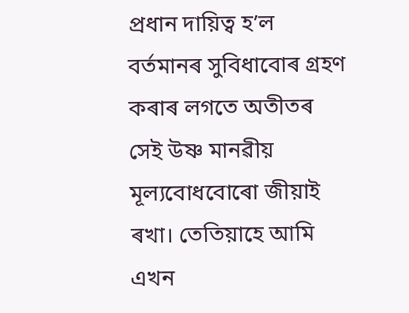প্ৰধান দায়িত্ব হ’ল বৰ্তমানৰ সুবিধাবোৰ গ্ৰহণ কৰাৰ লগতে অতীতৰ সেই উষ্ণ মানৱীয় মূল্যবোধবোৰো জীয়াই ৰখা। তেতিয়াহে আমি এখন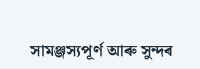সামঞ্জস্যপূৰ্ণ আৰু সুন্দৰ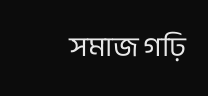সমাজ গঢ়ি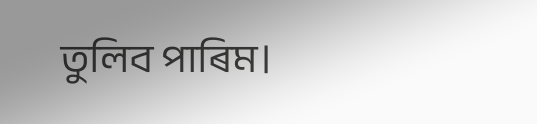তুলিব পাৰিম।